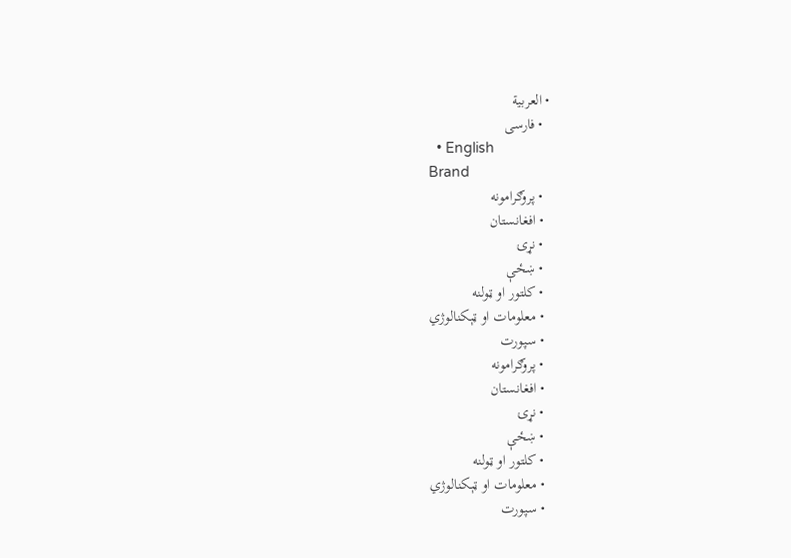• العربية
  • فارسی
  • English
Brand
  • پروګرامونه
  • افغانستان
  • نړۍ
  • ښځې
  • کلتور او ټولنه
  • معلومات او ټېکنالوژي
  • سپورت
  • پروګرامونه
  • افغانستان
  • نړۍ
  • ښځې
  • کلتور او ټولنه
  • معلومات او ټېکنالوژي
  • سپورت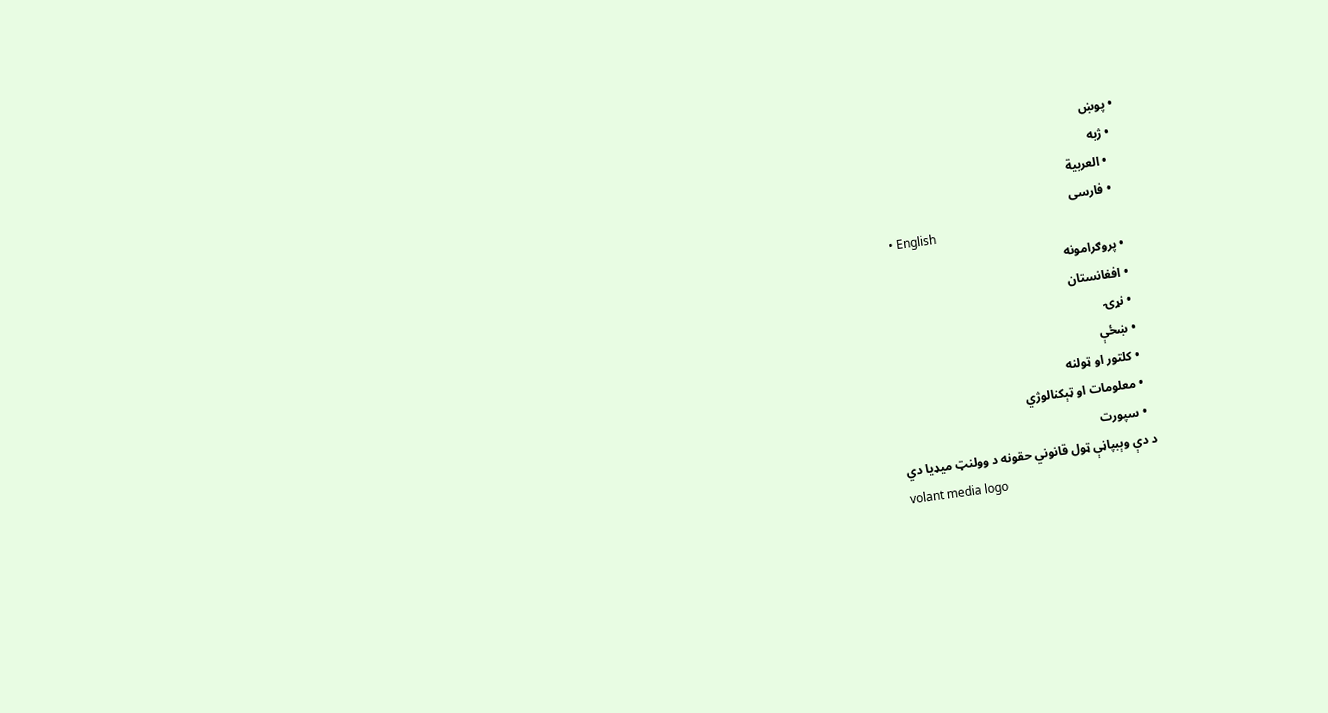• پوښ
  • ژبه
    • العربية
    • فارسی
    • English
  • پروګرامونه
  • افغانستان
  • نړۍ
  • ښځې
  • کلتور او ټولنه
  • معلومات او ټېکنالوژي
  • سپورت
د دې وېبپاڼې ټول قانوني حقونه د وولنټ میډیا دي
volant media logo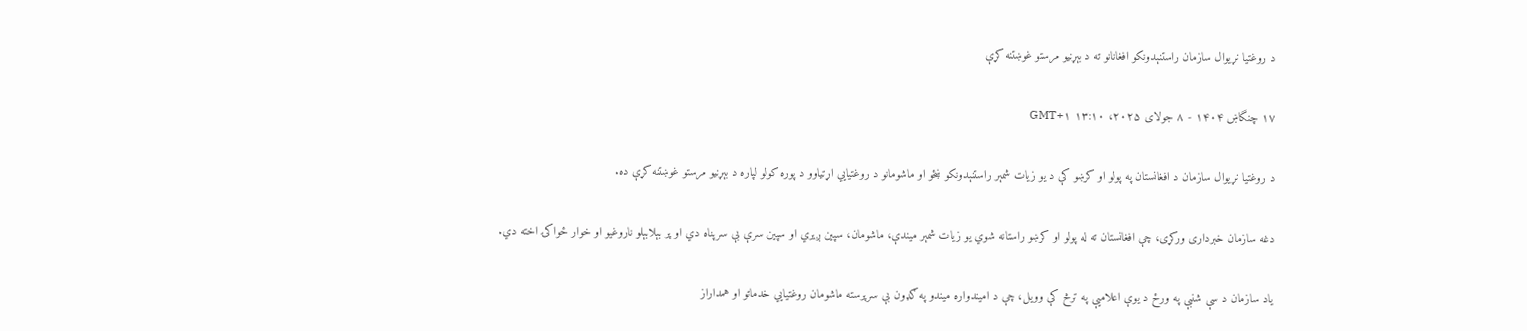د روغتیا نړیوال سازمان راستنېدونکو افغانانو ته د بېړنیو مرستو غوښتنه کړې

۱۷ چنگاښ ۱۴۰۴ - ۸ جولای ۲۰۲۵، ۱۳:۱۰ GMT+۱

د روغتیا نړیوال سازمان د افغانستان په پولو او کرښو کې د یو زیات شمېر راستنېدونکو ښځو او ماشومانو د روغتیايي اړتیاوو د پوره کولو لپاره د بېړنیو مرستو غوښتنه کړې ده.

دغه سازمان خبرداری ورکړی، چې افغانستان ته له پولو او کرښو راستانه شوي یو زیات شمېر میندې، ماشومان، سپین ږیري او سپین سرې بې سرپناه دي او پر بېلابېلو ناروغیو او خوار ځواکۍ اخته دي.

یاد سازمان د سې شنبې په ورځ د یوې اعلامیې په ترڅ کې وویل، چې د امیندواره میندو په ګډون بې سرپرسته ماشومان روغتیايي خدماتو او همداراز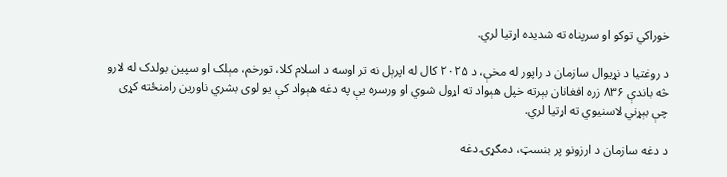خوراکي توکو او سرپناه ته شدیده اړتیا لري.

د روغتیا د نړیوال سازمان د راپور له مخې، د ۲۰۲۵ کال له اپرېل نه تر اوسه د اسلام کلا، تورخم، مېلک او سپین بولدک له لارو څه باندې ۸۳۶ زره افغانان بېرته خپل هېواد ته اړول شوي او ورسره یې په دغه هېواد کې یو لوی بشري ناورین رامنځته کړی چې بېړني لاسنیوي ته اړتیا لري.

د دغه سازمان د ارزونو پر بنسټ، دمګړۍ دغه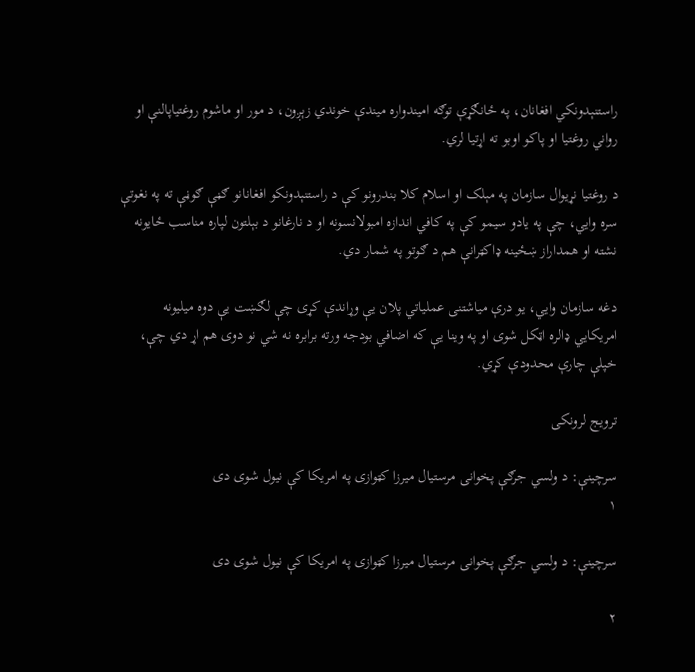راستنېدونکي افغانان، په ځانګړې توګه امیندواره میندې خوندي زېږون، د مور او ماشوم روغتیاپالنې او رواني روغتیا او پاکو اوبو ته اړتیا لري.

د روغتیا نړیوال سازمان په مېلک او اسلام کلا بندرونو کې د راستنېدونکو افغانانو ګڼې ګوڼې ته په نغوتې سره وايي، چې په یادو سیمو کې په کافي اندازه امبولانسونه او د نارغانو د بېلتون لپاره مناسب ځایونه نشته او همداراز ښځینه ډاکټرانې هم د ګوتو په شمار دي.

دغه سازمان وايي، یو درې میاشتنی عملياتي پلان یې وړاندې کړی چې لګښت یې دوه میلیونه امریکايي ډالره اټکل شوی او په وینا یې که اضافي بودجه ورته برابره نه شي نو دوی هم اړ دي چې، خپلې چارې محدودې کړي.

ترویج لرونکی

سرچینې: د ولسي جرګې پخوانی مرستیال میرزا کټوازی په امریکا کې نیول شوی دی
۱

سرچینې: د ولسي جرګې پخوانی مرستیال میرزا کټوازی په امریکا کې نیول شوی دی

۲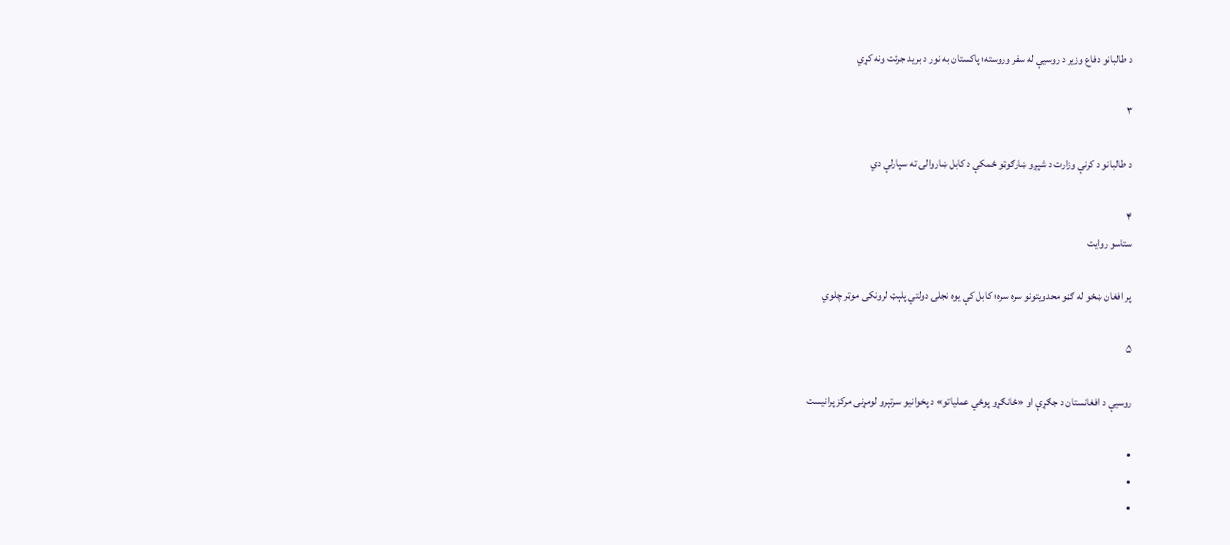د طالبانو دفاع وزیر د روسیې له سفر وروسته؛ پاکستان به نور د برید جرئت ونه کړي

۳

د طالبانو د کرنې وزارت د شپږو ښارګوټو ځمکې د کابل ښاروالۍ ته سپارلې دي

۴
ستاسو روایت

پر افغان ښځو له ګڼو محدویتونو سره سره؛ کابل کې یوه نجلۍ دولتي پلېټ لرونکی موټر چلوي

۵

روسیې د افغانستان د جګړې او «ځانګړو پوځي عملیاتو» د پخوانیو سرتېرو لومړنی مرکز پرانیست

•
•
•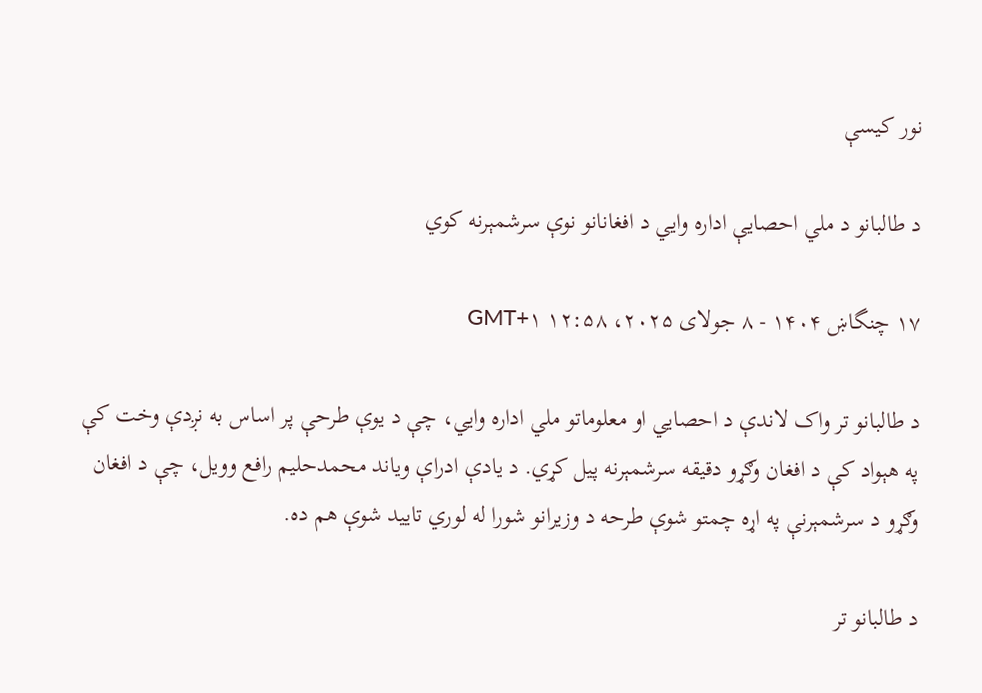نور کیسې

د طالبانو د ملي احصایې اداره وايي د افغانانو نوې سرشمېرنه کوي

۱۷ چنگاښ ۱۴۰۴ - ۸ جولای ۲۰۲۵، ۱۲:۵۸ GMT+۱

د طالبانو تر واک لاندې د احصایي او معلوماتو ملي اداره وایي، چې د یوې طرحې پر اساس به نږدې وخت کې په هېواد کې د افغان وګړو دقیقه سرشمېرنه پیل کړي. د یادې ادراې ویاند محمدحلیم رافع وویل، چې د افغان وګړو د سرشمېرنې په اړه چمتو شوې طرحه د وزیرانو شورا له لوري تایید شوې هم ده.

د طالبانو تر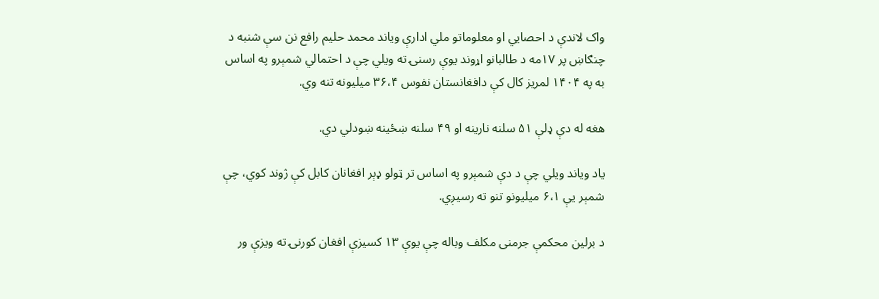واک لاندې د احصایي او معلوماتو ملي ادارې ویاند محمد حلیم رافع نن سې شنبه د چنګاښ پر ۱۷مه د طالبانو اړوند یوې رسنۍ ته ویلي چې د احتمالي شمېرو په اساس به په ۱۴۰۴ لمریز کال کې دافغانستان نفوس ۳۶،۴ میلیونه تنه وي.

هغه له دې ډلې ۵۱ سلنه نارینه او ۴۹ سلنه ښځينه ښودلي دي.

یاد ویاند ویلي چې د دې شمېرو په اساس تر ټولو ډېر افغانان کابل کې ژوند کوي، چې شمېر یې ۶،۱ میلیونو تنو ته رسیږي.

د برلین محکمې جرمنی مکلف وباله چې یوې ۱۳ کسیزې افغان کورنۍ ته ویزې ور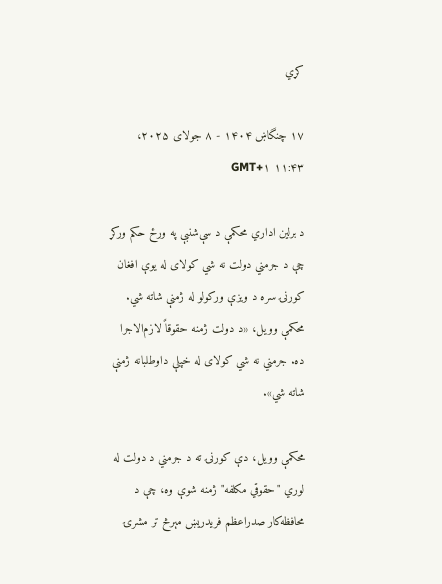کړي

۱۷ چنگاښ ۱۴۰۴ - ۸ جولای ۲۰۲۵، ۱۱:۴۳ GMT+۱

د برلین اداري محکمې د سې‌شنبې په ورځ حکم ورکړ چې د جرمني دولت نه شي کولای له یوې افغان کورنۍ سره د ویزې ورکولو له ژمنې شاته شي. محکمې وویل، «د دولت ژمنه حقوقاً لازم‌الاجرا ده. جرمني نه شي کولای له خپلې داوطلبانه ژمنې شاته شي».

محکمې وویل، دې کورنۍ ته د جرمني د دولت له لوري "حقوقي مکلفه" ژمنه شوې وه، چې د محافظه‌کار صدراعظم فریدریښ مېرڅ تر مشرۍ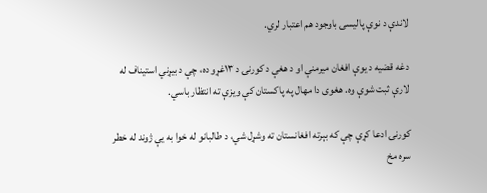لاندې د نوې پالیسۍ باوجود هم اعتبار لري.

دغه قضیه د یوې افغان میرمنې او د هغې د کورنۍ د ۱۳غړو ده، چې د بیړني استیناف له لارې ثبت شوې وه. هغوی دا مهال په پاکستان کې ویزې ته انتظار باسي.

کورنۍ ادعا کړې چې که بېرته افغانستان ته وشړل شي، د طالبانو له خوا به یې ژوند له خطر سره مخ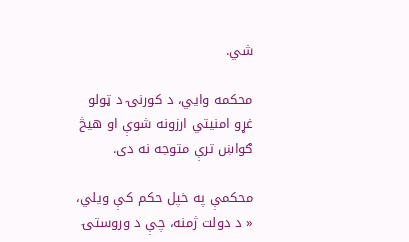شي.

محکمه وايي، د کورنۍ د ټولو غړو امنیتي ارزونه شوې او هیڅ ګواښ ترې متوجه نه دی.

محکمې په خپل حکم کې ویلي، « د دولت ژمنه، چې د وروستۍ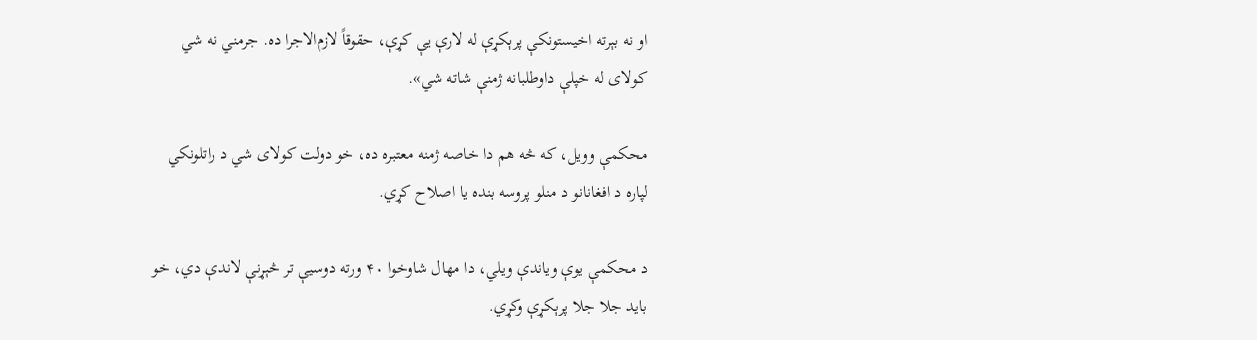او نه بېرته اخیستونکې پرېکړې له لارې یې کړې، حقوقاً لازم‌الاجرا ده. جرمني نه شي کولای له خپلې داوطلبانه ژمنې شاته شي».

محکمې وویل، که څه هم دا خاصه ژمنه معتبره ده، خو دولت کولای شي د راتلونکي لپاره د افغانانو د منلو پروسه بنده یا اصلاح کړي.

د محکمې یوې ویاندې ویلي، دا مهال شاوخوا ۴۰ ورته دوسیې تر څېړنې لاندې دي، خو باید جلا جلا پرېکړې وکړي.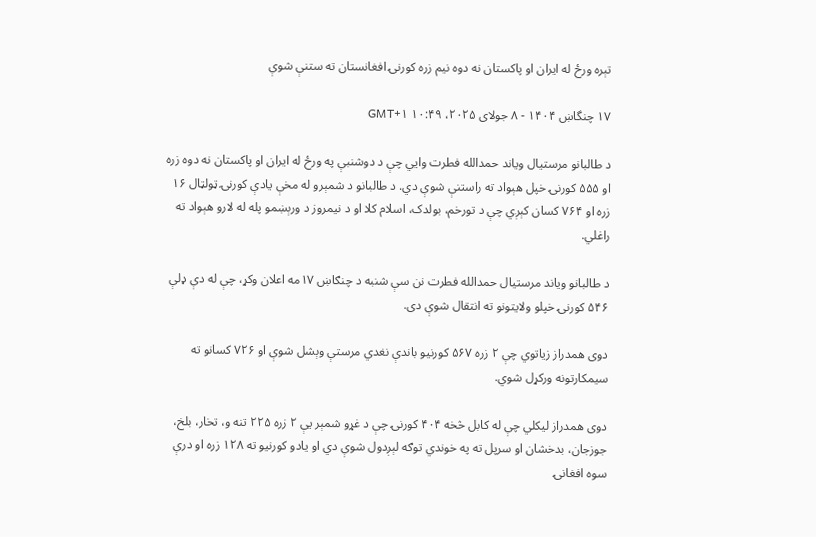تېره ورځ له ایران او پاکستان نه دوه نیم زره کورنۍ افغانستان ته ستنې شوې

۱۷ چنگاښ ۱۴۰۴ - ۸ جولای ۲۰۲۵، ۱۰:۴۹ GMT+۱

د طالبانو مرستیال ویاند حمدالله فطرت وايي چې د دوشنبې په ورځ له ایران او پاکستان نه دوه زره او ۵۵۵ کورنۍ خپل هېواد ته راستنې شوې دي. د طالبانو د شمېرو له مخې یادې کورنۍ ټولټال ۱۶ زره او ۷۶۴ کسان کېږي چې د تورخم، بولدک، اسلام کلا او د نیمروز د ورېښمو پله له لارو هېواد ته راغلي.

د طالبانو ویاند مرستیال حمدالله فطرت نن سې شنبه د چنګاښ ۱۷مه اعلان وکړ، چې له دې ډلې ۵۴۶ کورنۍ خپلو ولایتونو ته انتقال شوې دی.

دوی همدراز زیاتوي چې ۲ زره ۵۶۷ کورنیو باندې نغدي مرستې وېشل شوې او ۷۲۶ کسانو ته سیمکارتونه ورکړل شوي.

دوی همدراز لیکلي چې له کابل څخه ۴۰۴ کورنۍ چې د غړو شمېر یې ۲ زره ۲۲۵ تنه و، تخار، بلخ، جوزجان، بدخشان او سرپل ته په خوندي توګه لېږدول شوې دي او یادو کورنیو ته ۱۲۸ زره او درې سوه افغانۍ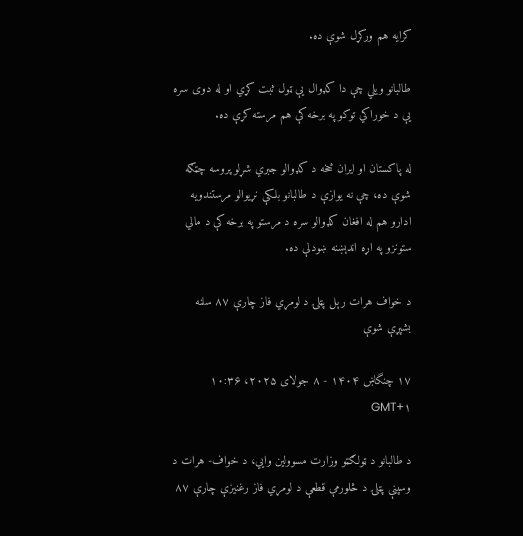کرایه هم ورکړل شوې ده.

طالبانو ویلي چې دا کډوال یې ټول ثبت کړي او له دوی سره یې د خوراکي توکو په برخه کې هم مرسته کړې ده.

له پاکستان او ایران څخه د کډوالو جبري شړلو پروسه چټګه شوې ده، چې نه یوازې د طالبانو بلکې نړیوالو مرستندویه ادارو هم له افغان کډوالو سره د مرستو په برخه کې د مالي ستونزو په اړه اندېښنه ښودلې ده.

د خواف هرات رېل پټلۍ د لومړي فاز چارې ۸۷ سلنه بشپړې شوې

۱۷ چنگاښ ۱۴۰۴ - ۸ جولای ۲۰۲۵، ۱۰:۳۶ GMT+۱

د طالبانو د ټولګټو وزارت مسوولین وايي، د خواف- هرات د وسپنې پټلۍ د څلورمې قطعې د لومړي فاز رغنیزې چارې ۸۷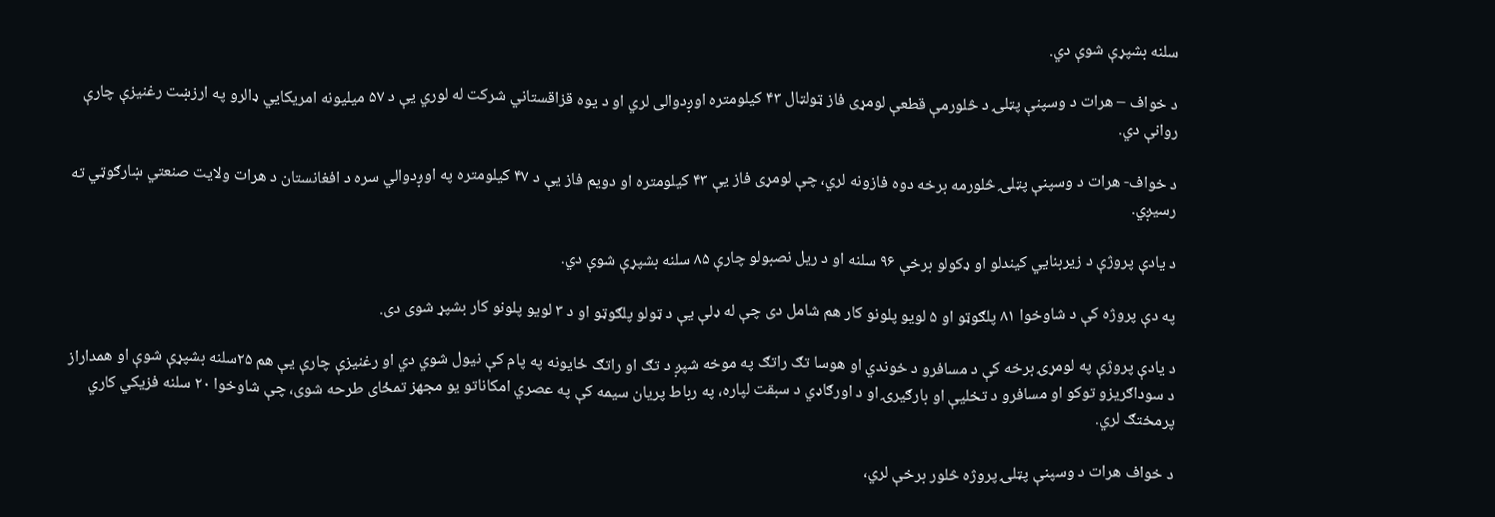سلنه بشپړې شوې دي.

د خواف – هرات د وسپنې پټلۍ د څلورمې قطعې لومړی فاز ټولټال ۴۳ کيلومتره اوږدوالی لري او د یوه قزاقستاني شرکت له لوري یې د ۵۷ ميليونه امريکايي ډالرو په ارزښت رغنیزې چارې روانې دي.

د خواف- هرات د وسپنې پټلۍ څلورمه برخه دوه فازونه لري، چې لومړی فاز یې ۴۳ کیلومتره او دویم فاز یې د ۴۷ کیلومتره په اوږدوالي سره د افغانستان د هرات ولايت صنعتي ښارګوټي ته رسیږي.

د یادې پروژې د زیربنايي کیندلو او ډکولو برخې ۹۶ سلنه او د ریل نصبولو چارې ۸۵ سلنه بشپړې شوې دي.

په دې پروژه کې د شاوخوا ۸۱ پلګوټو او ۵ لويو پلونو کار هم شامل دی چې له ډلې یې د ټولو پلګوټو او د ۳ لويو پلونو کار بشپړ شوی دی.

د يادې پروژې په لومړۍ برخه کې د مسافرو د خوندي او هوسا تګ راتګ په موخه شپږ د تګ او راتګ ځايونه په پام کې نيول شوي دي او رغنيزې چارې يې هم ۲۵سلنه بشپړې شوې او همداراز د سوداګریزو توکو او مسافرو د تخليې او بارګيرۍ او د اورګاډي د سبقت لپاره، په رباط پریان سیمه کې په عصري امکاناتو يو مجهز تمځای طرحه شوی، چې شاوخوا ۲۰ سلنه فزیکي کاري پرمختګ لري.

د خواف هرات د وسپنې پټلۍ پروژه څلور برخې لري،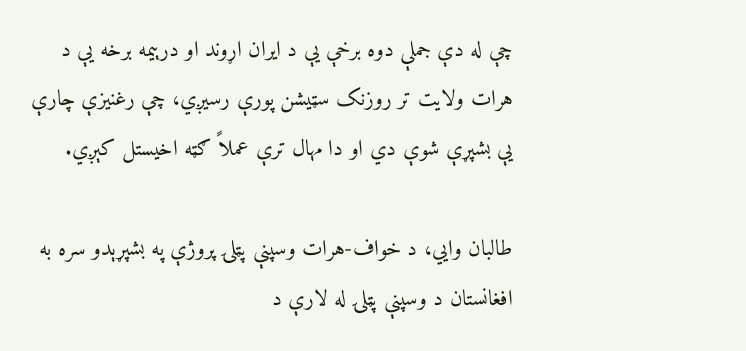چې له دې جملې دوه برخې یې د ایران اړوند او درېیمه برخه یې د هرات ولایت تر روزنک سټیشن پورې رسیږي، چې رغنیزې چارې یې بشپړې شوې دي او دا مهال ترې عملاً ګټه اخیستل کېږي.

طالبان وايي، د خواف-هرات وسپنې پټلۍ پروژې په بشپړېدو سره به افغانستان د وسپنې پټلۍ له لارې د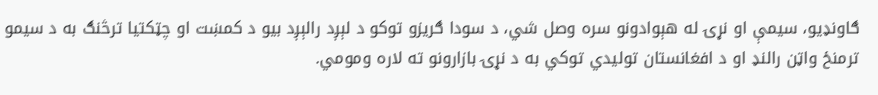ګاونډیو، سیمې او نړۍ له هېوادونو سره وصل شي، د سودا ګریزو توکو د لېږد رالېږد بیو د کمښت او چټکتیا ترڅنګ به د سیمو ترمنځ واټن رالنډ او د افغانستان تولیدي توکي به د نړۍ بازارونو ته لاره ومومي.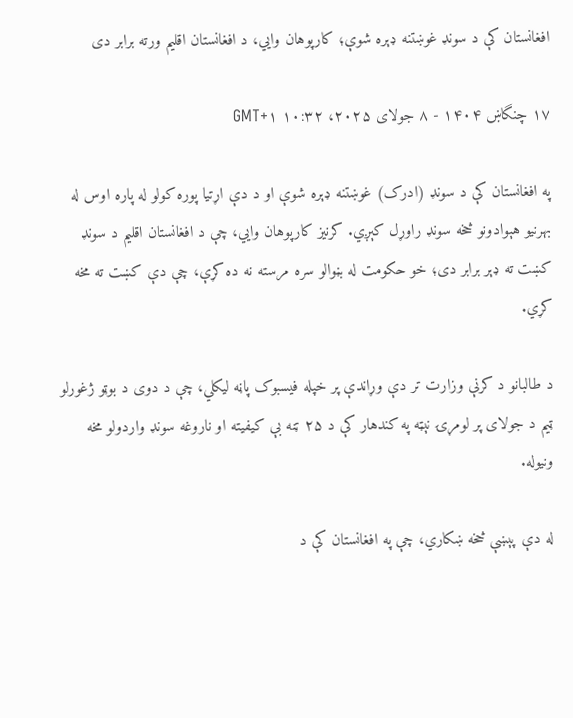افغانستان کې د سونډ غوښتنه ډېره شوې؛ کارپوهان وايي، د افغانستان اقلیم ورته برابر دی

۱۷ چنگاښ ۱۴۰۴ - ۸ جولای ۲۰۲۵، ۱۰:۳۲ GMT+۱

په افغانستان کې د سونډ (ادرک) غوښتنه ډېره شوې او د دې اړتیا پوره کولو له پاره اوس له بهرنیو هېوادونو څخه سونډ راوړل کېږي. کرنیز کارپوهان وايي، چې د افغانستان اقلیم د سونډ کښت ته ډېر برابر دی؛ خو حکومت له بڼوالو سره مرسته نه ده کړې، چې دې کښت ته مخه کړي.

د طالبانو د کرنې وزارت تر دې وړاندې پر خپله فیسبوک پاڼه لیکلي، چې د دوی د بوټو ژغورلو ټیم د جولای پر لومړۍ نېټه په کندهار کې د ۲۵ ټنه بې کیفیته او ناروغه سونډ واردولو مخه ونیوله.

له دې پېښې څخه ښکاري، چې په افغانستان کې د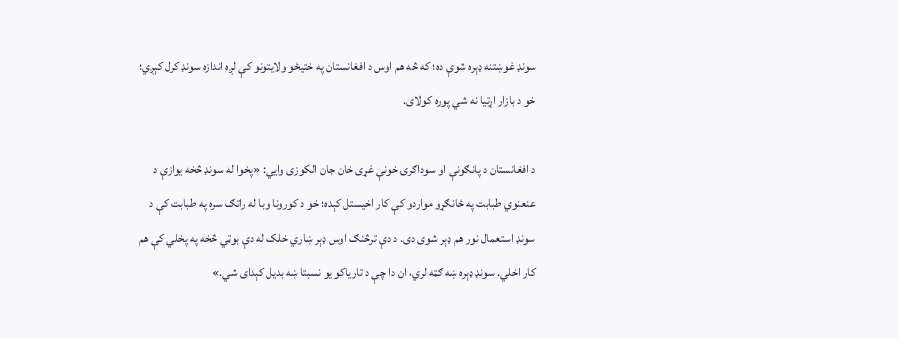سونډ غوښتنه ډېره شوې ده؛ که څه هم اوس د افغانستان په ختیځو ولایتونو کې لږه اندازه سونډ کرل کېږي؛ خو د بازار اړتیا نه شي پوره کولای.

د افغانستان د پانګونې او سوداګرۍ خونې غړی خان جان الکوزی وایي: «پخوا له سونډ څخه یوازې د عنعنوي طبابت په ځانګړو مواردو کې کار اخيستل کېده؛ خو د کورونا وبا له راتګ سره په طبابت کې د سونډ استعمال نور هم ډېر شوی دی. د دې ترڅنګ اوس ‌ډېر ښاري خلک له دې بوټي څخه په پخلي کې هم کار اخلي. سونډ ډېره ښه ګټه لري، ان دا چې د تاریاکو یو نسبتا ښه بدیل کېدای شي.»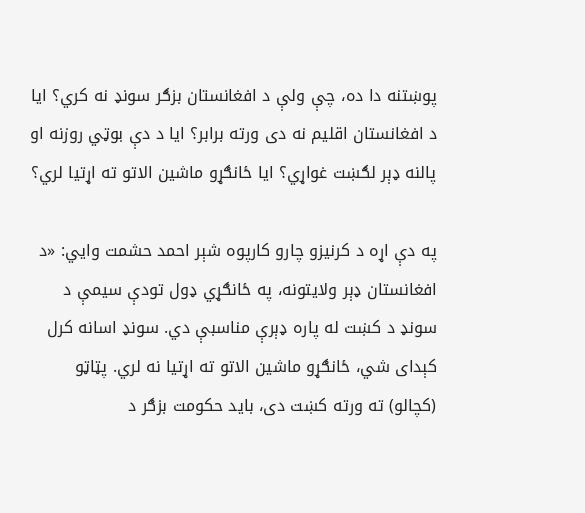پوښتنه دا ده، چې ولې د افغانستان بزګر سونډ نه کري؟ ایا د افغانستان اقلیم نه دی ورته برابر؟ ایا د دې بوټي روزنه او پالنه ډېر لګښت غواړي؟ ایا ځانګړو ماشین الاتو ته اړتیا لري؟

په دې اړه د کرنیزو چارو کارپوه شېر احمد حشمت وايي: «د افغانستان ډېر ولایتونه، په ځانګړي ډول تودې سیمې د سونډ د کښت له پاره ډېرې مناسبې دي. سونډ اسانه کرل کېدای شي، ځانګړو ماشین الاتو ته اړتیا نه لري. پټاټو (کچالو) ته ورته کښت دی، باید حکومت بزګر د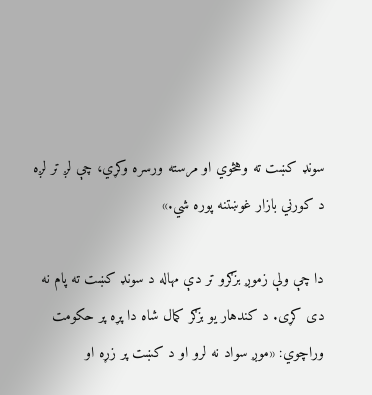سونډ کښت ته وهڅوي او مرسته ورسره وکړي، چې لږ تر لږه د کورني بازار غوښتنه پوره شي.»

دا چې ولې زموږ بزګرو تر دې مهاله د سونډ کښت ته پام نه دی کړی. د کندهار یو بزګر کمال شاه دا پړه پر حکومت وراچوي: «موږ سواد نه لرو او د کښت پر زړه او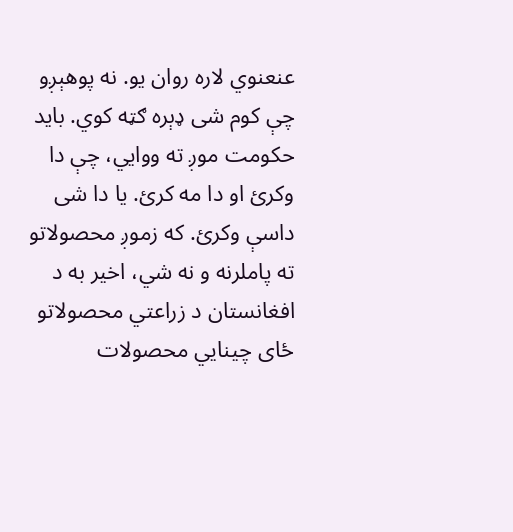عنعنوي لاره روان یو. نه پوهېږو چې کوم شی ډېره ګټه کوي. باید حکومت موږ ته ووايي، چې دا وکرئ او دا مه کرئ. یا دا شی داسې وکرئ. که زموږ محصولاتو ته پاملرنه و نه شي، اخیر به د افغانستان د زراعتي محصولاتو ځای چینايي محصولات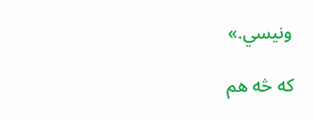ونيسي.»

که څه هم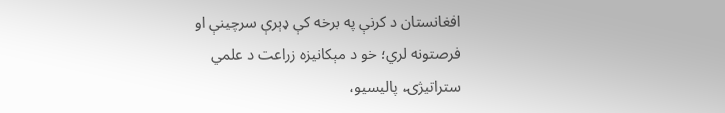افغانستان د کرنې په برخه کې ډېرې سرچینې او فرصتونه لري؛ خو د مېکانیزه زراعت د علمي ستراتيژۍ، پاليسیو،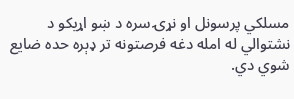مسلکي پرسونل او نړۍ سره د ښو اړیکو د نشتوالي له امله دغه فرصتونه تر ډېره حده ضایع شوي دي.